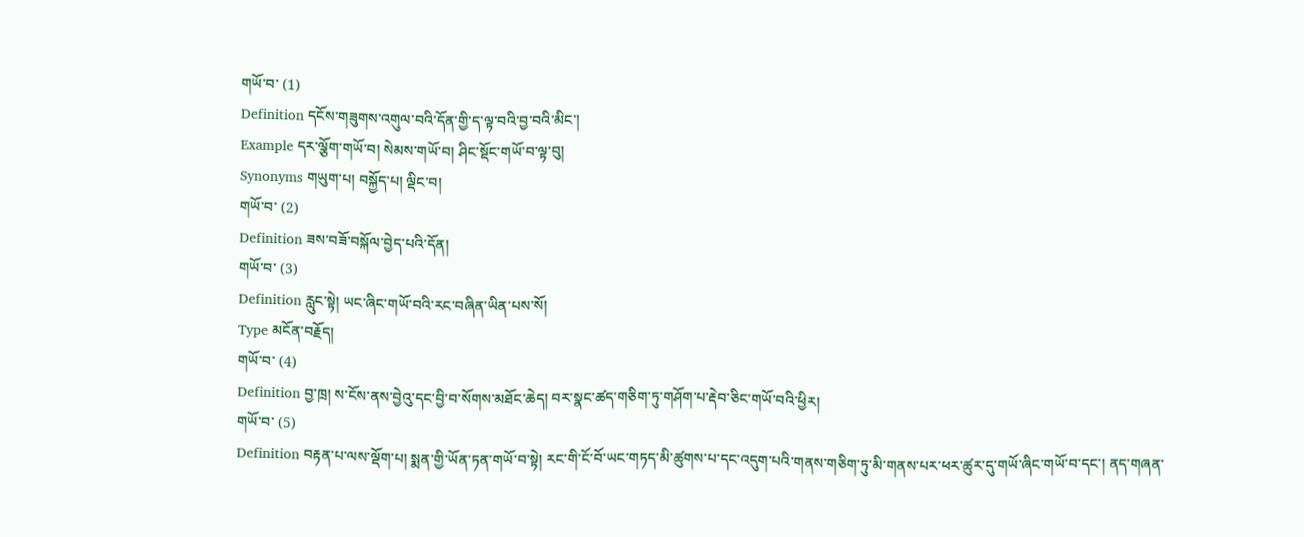གཡོ་བ་ (1)
Definition དངོས་གཟུགས་འགུལ་བའི་དོན་གྱི་ད་ལྟ་བའི་བྱ་བའི་མིང་།
Example དར་ལྕོག་གཡོ་བ། སེམས་གཡོ་བ། ཤིང་སྡོང་གཡོ་བ་ལྟ་བུ།
Synonyms གཡུག་པ། བསྐྱོད་པ། ལྡིང་བ།
གཡོ་བ་ (2)
Definition ཟས་བཟོ་བསྐོལ་བྱེད་པའི་དོན།
གཡོ་བ་ (3)
Definition རླུང་སྟེ། ཡང་ཞིང་གཡོ་བའི་རང་བཞིན་ཡིན་པས་སོ།
Type མངོན་བརྗོད།
གཡོ་བ་ (4)
Definition བྱ་ཁྲ། ས་ངོས་ནས་བྱེའུ་དང་བྱི་བ་སོགས་མཐོང་ཆེད། བར་སྣང་ཚད་གཅིག་ཏུ་གཤོག་པ་རྡེབ་ཅིང་གཡོ་བའི་ཕྱིར།
གཡོ་བ་ (5)
Definition བརྟན་པ་ལས་ལྡོག་པ། སྨན་གྱི་ཡོན་ཏན་གཡོ་བ་སྟེ། རང་གི་ངོ་བོ་ཡང་གཏད་མི་ཚུགས་པ་དང་འདུག་པའི་གནས་གཅིག་ཏུ་མི་གནས་པར་ཕར་ཚུར་དུ་གཡོ་ཞིང་གཡོ་བ་དང་། ནད་གཞན་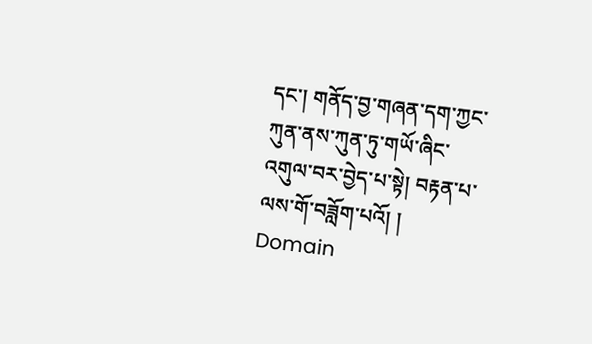དང་། གནོད་བྱ་གཞན་དག་ཀྱང་ཀུན་ནས་ཀུན་ཏུ་གཡོ་ཞིང་འགུལ་བར་བྱེད་པ་སྟེ། བརྟན་པ་ལས་གོ་བཟློག་པའོ། །
Domain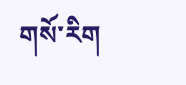གསོ་རིག